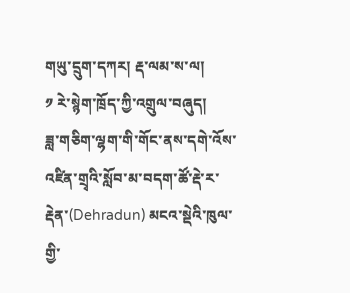གཡུ་དྲུག་དཀར། རྡ་ལམ་ས་ལ།
༡ རེ་སྙེག་ཁྲོད་ཀྱི་འགྲུལ་བཞུད།
ཟླ་གཅིག་ལྷག་གི་གོང་ནས་དགེ་འོས་འཛིན་གྲྭའི་སློབ་མ་བདག་ཚོ་རྡེ་ར་རྡེན་(Dehradun) མངའ་སྡེའི་ཁུལ་གྱི་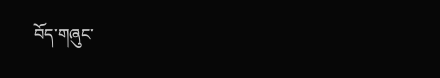བོད་གཞུང་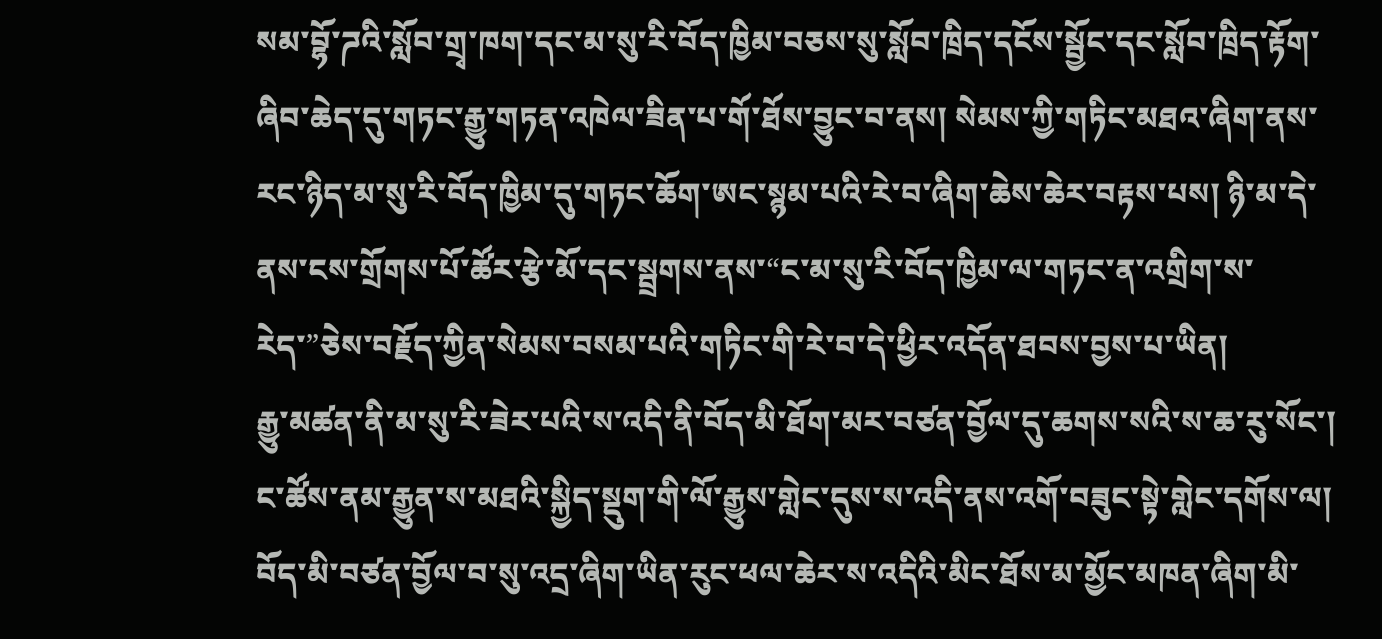སམ་བྷོ་ཌའི་སློབ་གྲྭ་ཁག་དང་མ་སུ་རི་བོད་ཁྱིམ་བཅས་སུ་སློབ་ཁྲིད་དངོས་སྦྱོང་དང་སློབ་ཁྲིད་རྟོག་ཞིབ་ཆེད་དུ་གཏང་རྒྱུ་གཏན་འཁེལ་ཟིན་པ་གོ་ཐོས་བྱུང་བ་ནས། སེམས་ཀྱི་གཏིང་མཐའ་ཞིག་ནས་རང་ཉིད་མ་སུ་རི་བོད་ཁྱིམ་དུ་གཏང་ཆོག་ཨང་སྙམ་པའི་རེ་བ་ཞིག་ཆེས་ཆེར་བརྟས་པས། ཉི་མ་དེ་ནས་ངས་གྲོགས་པོ་ཚོར་རྩེ་མོ་དང་སྦྲགས་ནས་“ང་མ་སུ་རི་བོད་ཁྱིམ་ལ་གཏང་ན་འགྲིག་ས་རེད་”ཅེས་བརྗོད་ཀྱིན་སེམས་བསམ་པའི་གཏིང་གི་རེ་བ་དེ་ཕྱིར་འདོན་ཐབས་བྱས་པ་ཡིན།
རྒྱུ་མཚན་ནི་མ་སུ་རི་ཟེར་པའི་ས་འདི་ནི་བོད་མི་ཐོག་མར་བཙན་བྱོལ་དུ་ཆགས་སའི་ས་ཆ་རུ་སོང་། ང་ཚོས་ནམ་རྒྱུན་ས་མཐའི་སྐྱིད་སྡུག་གི་ལོ་རྒྱུས་གླེང་དུས་ས་འདི་ནས་འགོ་བཟུང་སྟེ་གླེང་དགོས་ལ། བོད་མི་བཙན་བྱོལ་བ་སུ་འདྲ་ཞིག་ཡིན་རུང་ཕལ་ཆེར་ས་འདིའི་མིང་ཐོས་མ་མྱོང་མཁན་ཞིག་མི་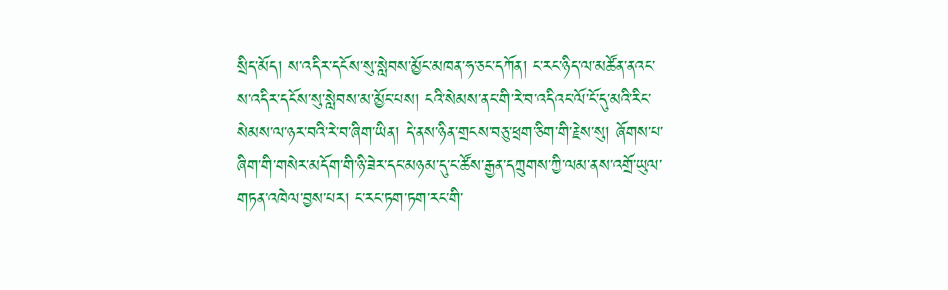སྲིད་མོད། ས་འདིར་དངོས་སུ་སླེབས་མྱོང་མཁན་ཧ་ཅང་དཀོན། ང་རང་ཉིད་ལ་མཚོན་ནའང་ས་འདིར་དངོས་སུ་སླེབས་མ་མྱོང་པས། ངའི་སེམས་ནང་གི་རེ་བ་འདིའང་ལོ་ངོ་དུ་མའི་རིང་སེམས་ལ་ཉར་བའི་རེ་བ་ཞིག་ཡིན། དེ་ནས་ཉིན་གྲངས་བཅུ་ཕྲག་ཅིག་གི་རྗེས་སུ། ཞོགས་པ་ཞིག་གི་གསེར་མདོག་གི་ཉི་ཟེར་དང་མཉམ་དུ་ང་ཚོས་རྒྱན་དཀྲུགས་ཀྱི་ལམ་ནས་འགྲོ་ཡུལ་གཏན་འཁེལ་བྱས་པར། ང་རང་ཏག་ཏག་རང་གི་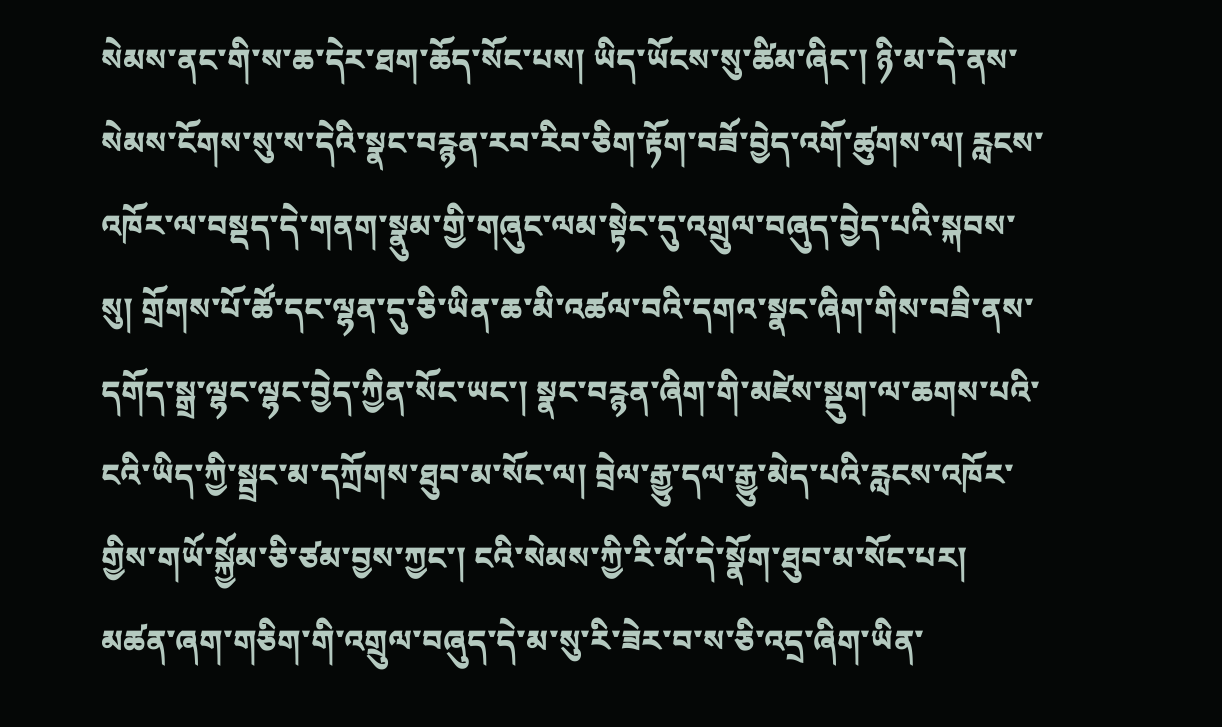སེམས་ནང་གི་ས་ཆ་དེར་ཐག་ཆོད་སོང་པས། ཡིད་ཡོངས་སུ་ཚིམ་ཞིང་། ཉི་མ་དེ་ནས་སེམས་ངོགས་སུ་ས་དེའི་སྣང་བརྙན་རབ་རིབ་ཅིག་རྟོག་བཟོ་བྱེད་འགོ་ཚུགས་ལ། རླངས་འཁོར་ལ་བསྡད་དེ་གནག་སྣུམ་གྱི་གཞུང་ལམ་སྟེང་དུ་འགྲུལ་བཞུད་བྱེད་པའི་སྐབས་སུ། གྲོགས་པོ་ཚོ་དང་ལྷན་དུ་ཅི་ཡིན་ཆ་མི་འཚལ་བའི་དགའ་སྣང་ཞིག་གིས་བཟི་ནས་དགོད་སྒྲ་ལྷང་ལྷང་བྱེད་ཀྱིན་སོང་ཡང་། སྣང་བརྙན་ཞིག་གི་མཛེས་སྡུག་ལ་ཆགས་པའི་ངའི་ཡིད་ཀྱི་སྦྲང་མ་དཀྲོགས་ཐུབ་མ་སོང་ལ། བྲེལ་རྒྱུ་དལ་རྒྱུ་མེད་པའི་རླངས་འཁོར་གྱིས་གཡོ་སྐྱོམ་ཅི་ཙམ་བྱས་ཀྱང་། ངའི་སེམས་ཀྱི་རི་མོ་དེ་སྣོག་ཐུབ་མ་སོང་པར། མཚན་ཞག་གཅིག་གི་འགྲུལ་བཞུད་དེ་མ་སུ་རི་ཟེར་བ་ས་ཅི་འདྲ་ཞིག་ཡིན་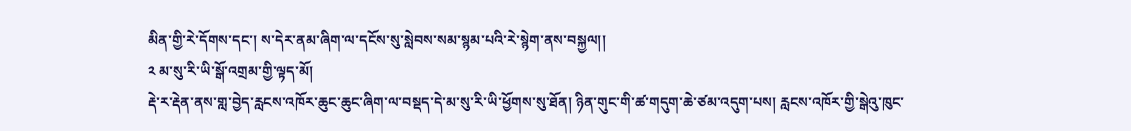མིན་གྱི་རེ་དོགས་དང་། ས་དེར་ནམ་ཞིག་ལ་དངོས་སུ་སླེབས་སམ་སྙམ་པའི་རེ་སྙེག་ནས་བསྐྱལ།།
༢ མ་སུ་རི་ཡི་སྒོ་འགྲམ་གྱི་ལྟད་མོ།
རྡེ་ར་རྡེན་ནས་གླ་བྱེད་རླངས་འཁོར་ཆུང་ཆུང་ཞིག་ལ་བསྡད་དེ་མ་སུ་རི་ཡི་ཕྱོགས་སུ་ཐོན། ཉིན་གུང་གི་ཚ་གདུག་ཆེ་ཙམ་འདུག་པས། རླངས་འཁོར་གྱི་སྒེའུ་ཁུང་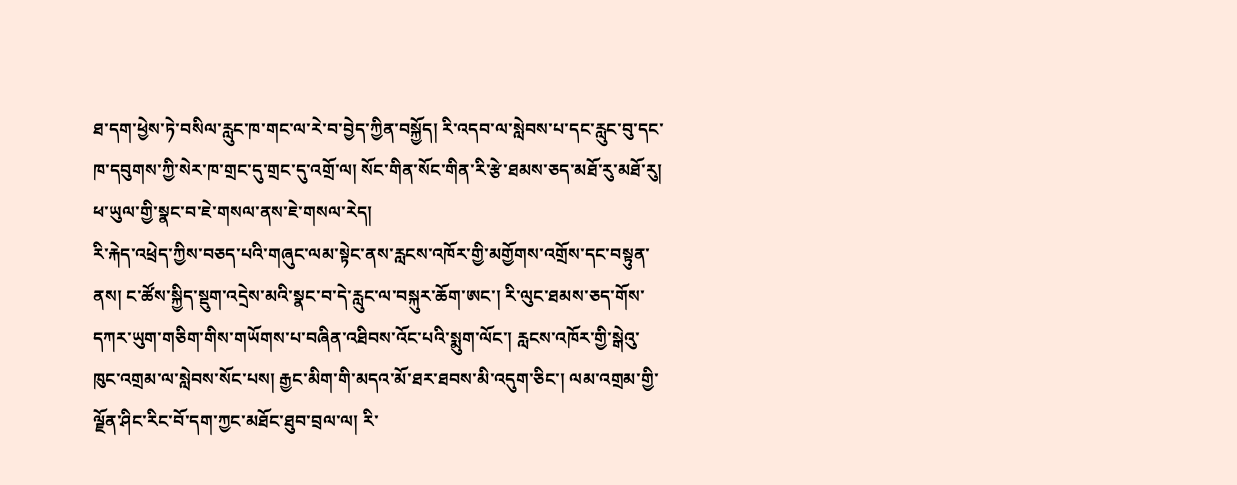ཐ་དག་ཕྱེས་ཏེ་བསིལ་རླུང་ཁ་གང་ལ་རེ་བ་བྱེད་ཀྱིན་བསྐྱོད། རི་འདབ་ལ་སླེབས་པ་དང་རླུང་བུ་དང་ཁ་དབུགས་ཀྱི་སེར་ཁ་གྲང་དུ་གྲང་དུ་འགྲོ་ལ། སོང་གིན་སོང་གིན་རི་རྩེ་ཐམས་ཅད་མཐོ་རུ་མཐོ་རུ། ཕ་ཡུལ་གྱི་སྣང་བ་ཇེ་གསལ་ནས་ཇེ་གསལ་རེད།
རི་རྐེད་འཕྲེད་ཀྱིས་བཅད་པའི་གཞུང་ལམ་སྟེང་ནས་རླངས་འཁོར་གྱི་མགྱོགས་འགྲོས་དང་བསྟུན་ནས། ང་ཚོས་སྐྱིད་སྡུག་འདྲེས་མའི་སྣང་བ་དེ་རླུང་ལ་བསྐུར་ཆོག་ཨང་། རི་ལུང་ཐམས་ཅད་གོས་དཀར་ཡུག་གཅིག་གིས་གཡོགས་པ་བཞིན་འཐིབས་འོང་པའི་སྨུག་ལོང་། རླངས་འཁོར་གྱི་སྒེའུ་ཁུང་འགྲམ་ལ་སླེབས་སོང་པས། རྒྱང་མིག་གི་མདའ་མོ་ཐར་ཐབས་མི་འདུག་ཅིང་། ལམ་འགྲམ་གྱི་ལྗོན་ཤིང་རིང་བོ་དག་ཀྱང་མཐོང་ཐུབ་བྲལ་ལ། རི་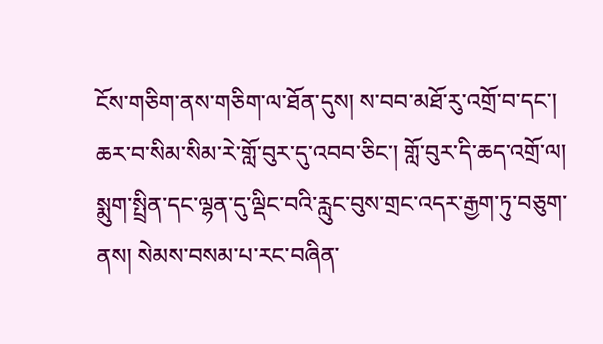ངོས་གཅིག་ནས་གཅིག་ལ་ཐོན་དུས། ས་བབ་མཐོ་རུ་འགྲོ་བ་དང་། ཆར་བ་སིམ་སིམ་རེ་གློ་བུར་དུ་འབབ་ཅིང་། གློ་བུར་དི་ཆད་འགྲོ་ལ། སྨུག་སྤྲིན་དང་ལྷན་དུ་ལྡིང་བའི་རླུང་བུས་གྲང་འདར་རྒྱག་ཏུ་བཅུག་ནས། སེམས་བསམ་པ་རང་བཞིན་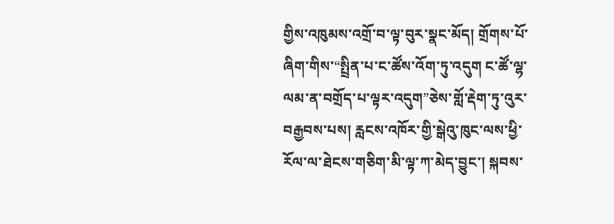གྱིས་འཁུམས་འགྲོ་བ་ལྟ་བུར་སྣང་མོད། གྲོགས་པོ་ཞིག་གིས་“སྤྲིན་པ་ང་ཚོས་འོག་ཏུ་འདུག ང་ཚོ་ལྷ་ལམ་ན་བགྲོད་པ་ལྟར་འདུག”ཅེས་གློ་རྡེག་ཏུ་འུར་བརྒྱབས་པས། རླངས་འཁོར་གྱི་སྒེའུ་ཁུང་ལས་ཕྱི་རོལ་ལ་ཐེངས་གཅིག་མི་ལྟ་ཀ་མེད་བྱུང་། སྐབས་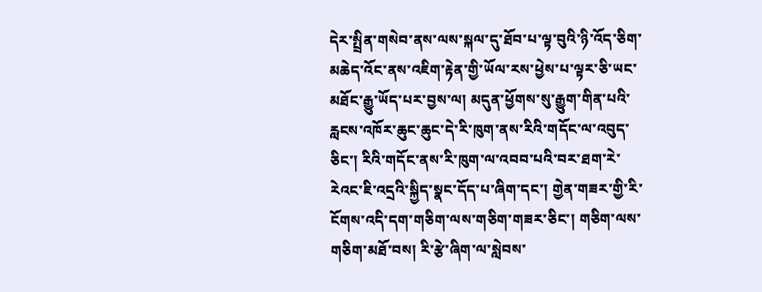དེར་སྤྲིན་གསེབ་ནས་ལས་སྐལ་དུ་ཐོབ་པ་ལྟ་བུའི་ཉི་འོད་ཅིག་མཆེད་འོང་ནས་འཇིག་རྟེན་གྱི་ཡོལ་རས་ཕྱེས་པ་ལྟར་ཅི་ཡང་མཐོང་རྒྱུ་ཡོད་པར་བྱས་ལ། མདུན་ཕྱོགས་སུ་རྒྱུག་གིན་པའི་རླངས་འཁོར་ཆུང་ཆུང་དེ་རི་ཁུག་ནས་རིའི་གདོང་ལ་འབུད་ཅིང་། རིའི་གདོང་ནས་རི་ཁུག་ལ་འབབ་པའི་བར་ཐག་རེ་རེའང་ཇི་འདྲའི་སྐྱིད་སྣང་དོད་པ་ཞིག་དང་། གྱེན་གཟར་གྱི་རི་ངོགས་འདི་དག་གཅིག་ལས་གཅིག་གཟར་ཅིང་། གཅིག་ལས་གཅིག་མཐོ་བས། རི་རྩེ་ཞིག་ལ་སླེབས་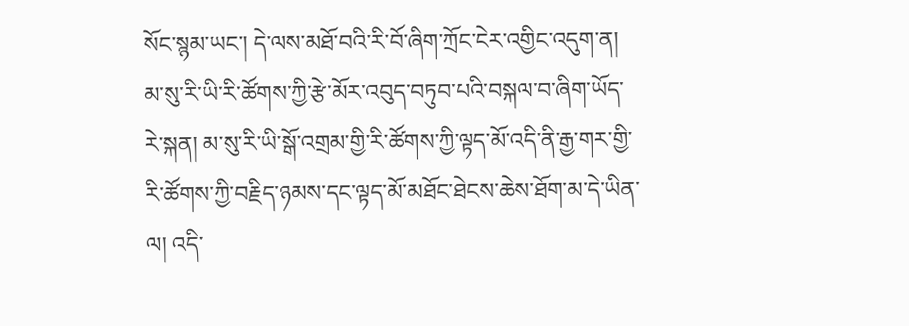སོང་སྙམ་ཡང་། དེ་ལས་མཐོ་བའི་རི་བོ་ཞིག་ཀྲོང་ངེར་འགྱིང་འདུག་ན། མ་སུ་རི་ཡི་རི་ཚོགས་ཀྱི་རྩེ་མོར་འབུད་བཏུབ་པའི་བསྐལ་བ་ཞིག་ཡོད་རེ་སྐན། མ་སུ་རི་ཡི་སྒོ་འགྲམ་གྱི་རི་ཚོགས་ཀྱི་ལྟད་མོ་འདི་ནི་རྒྱ་གར་གྱི་རི་ཚོགས་ཀྱི་བརྗིད་ཉམས་དང་ལྟད་མོ་མཐོང་ཐེངས་ཆེས་ཐོག་མ་དེ་ཡིན་ལ། འདི་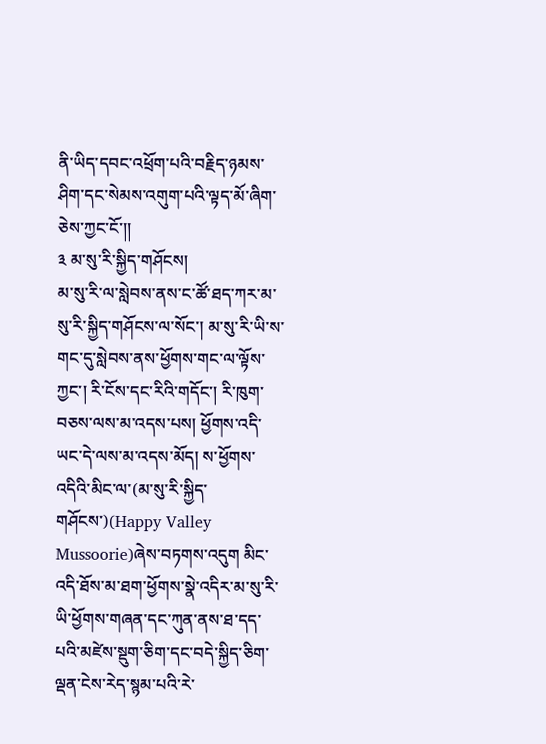ནི་ཡིད་དབང་འཕྲོག་པའི་བརྗིད་ཉམས་ཤིག་དང་སེམས་འགུག་པའི་ལྟད་མོ་ཞིག་ཅེས་ཀྱང་ངོ་།།
༣ མ་སུ་རི་སྐྱིད་གཤོངས།
མ་སུ་རི་ལ་སླེབས་ནས་ང་ཚོ་ཐད་ཀར་མ་སུ་རི་སྐྱིད་གཤོངས་ལ་སོང་། མ་སུ་རི་ཡི་ས་གང་དུ་སླེབས་ནས་ཕྱོགས་གང་ལ་ལྟོས་ཀྱང་། རི་ངོས་དང་རིའི་གདོང་། རི་ཁུག་བཅས་ལས་མ་འདས་པས། ཕྱོགས་འདི་ཡང་དེ་ལས་མ་འདས་མོད། ས་ཕྱོགས་འདིའི་མིང་ལ་(མ་སུ་རི་སྐྱིད་གཤོངས་)(Happy Valley Mussoorie)ཞེས་བཏགས་འདུག མིང་འདི་ཐོས་མ་ཐག་ཕྱོགས་སྣེ་འདིར་མ་སུ་རི་ཡི་ཕྱོགས་གཞན་དང་ཀུན་ནས་ཐ་དད་པའི་མཛེས་སྡུག་ཅིག་དང་བདེ་སྐྱིད་ཅིག་ལྡན་ངེས་རེད་སྙམ་པའི་རེ་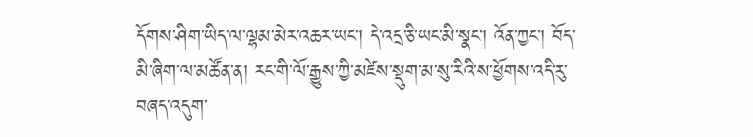དོགས་ཤིག་ཡིད་ལ་ལྷམ་མེར་འཆར་ཡང་། དེ་འདྲ་ཅི་ཡང་མི་སྣང་། འོན་ཀྱང་། བོད་མི་ཞིག་ལ་མཚོན་ན། རང་གི་ལོ་རྒྱུས་ཀྱི་མཛེས་སྡུག་མ་སུ་རིའི་ས་ཕྱོགས་འདི་རུ་བཞད་འདུག་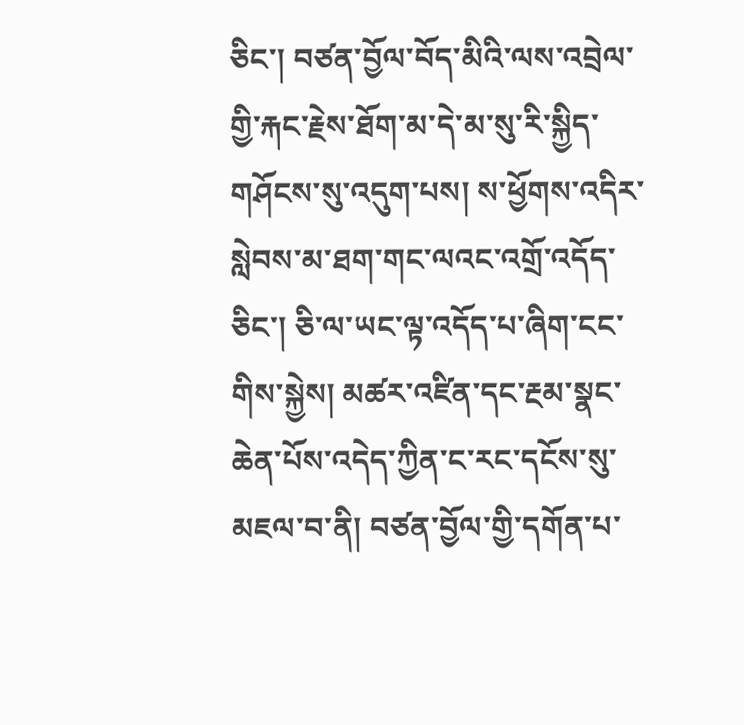ཅིང་། བཙན་བྱོལ་བོད་མིའི་ལས་འབྲེལ་གྱི་རྐང་རྗེས་ཐོག་མ་དེ་མ་སུ་རི་སྐྱིད་གཤོངས་སུ་འདུག་པས། ས་ཕྱོགས་འདིར་སླེབས་མ་ཐག་གང་ལའང་འགྲོ་འདོད་ཅིང་། ཅི་ལ་ཡང་ལྟ་འདོད་པ་ཞིག་ངང་གིས་སྐྱེས། མཚར་འཛིན་དང་རྔམ་སྣང་ཆེན་པོས་འདེད་ཀྱིན་ང་རང་དངོས་སུ་མཇལ་བ་ནི། བཙན་བྱོལ་གྱི་དགོན་པ་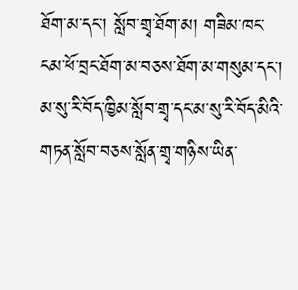ཐོག་མ་དང་། སློབ་གྲྭ་ཐོག་མ། གཟིམ་ཁང་ངམ་ཕོ་བྲང་ཐོག་མ་བཅས་ཐོག་མ་གསུམ་དང་། མ་སུ་རི་བོད་ཁྱིམ་སློབ་གྲྭ་དང་མ་སུ་རི་བོད་མིའི་གཏན་སློབ་བཅས་སློན་གྲྭ་གཉིས་ཡིན་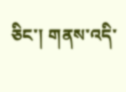ཅིང་། གནས་འདི་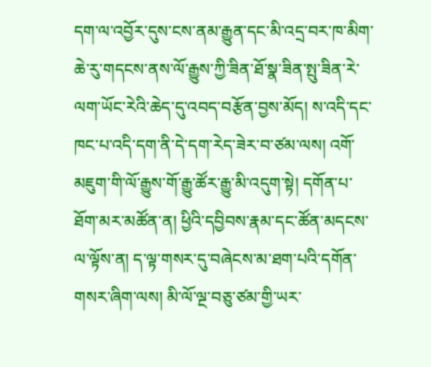དག་ལ་འབྱོར་དུས་ངས་ནམ་རྒྱུན་དང་མི་འདྲ་བར་ཁ་མིག་ཆེ་རུ་གདངས་ནས་ལོ་རྒྱུས་ཀྱི་ཟིན་ཐོ་སྣ་ཟིན་སྤུ་ཟིན་རེ་ལག་ཡོང་རེའི་ཆེད་དུ་འབད་བརྩོན་བྱས་མོད། ས་འདི་དང་ཁང་པ་འདི་དག་ནི་དེ་དག་རེད་ཟེར་བ་ཙམ་ལས། འགོ་མཇུག་གི་ལོ་རྒྱུས་གོ་རྒྱུ་ཚོར་རྒྱུ་མི་འདུག་སྟེ། དགོན་པ་ཐོག་མར་མཚོན་ན། ཕྱིའི་དབྱིབས་རྣམ་དང་ཚོན་མདངས་ལ་ལྟོས་ན། ད་ལྟ་གསར་དུ་བཞེངས་མ་ཐག་པའི་དགོན་གསར་ཞིག་ལས། མི་ལོ་ལྔ་བཅུ་ཙམ་གྱི་ཡར་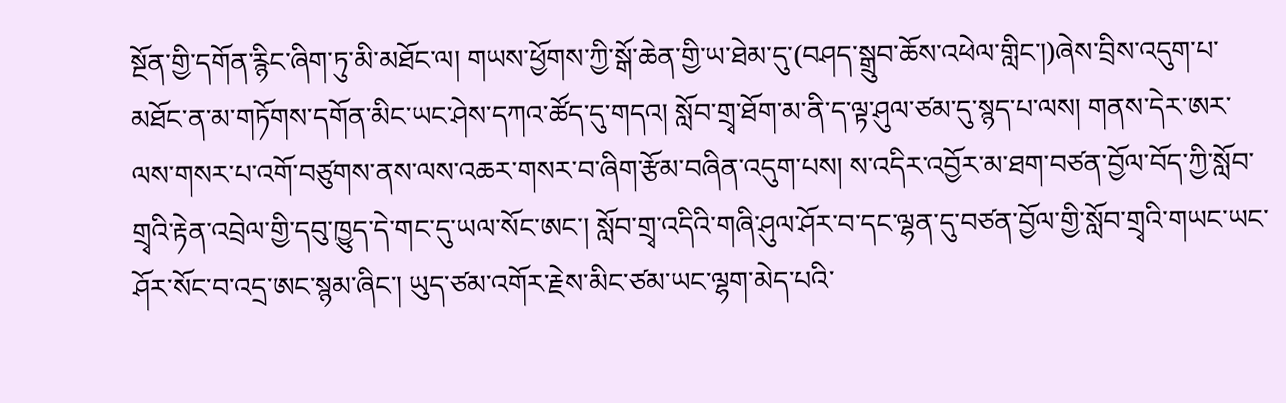སྔོན་གྱི་དགོན་རྙིང་ཞིག་ཏུ་མི་མཐོང་ལ། གཡས་ཕྱོགས་ཀྱི་སྒོ་ཆེན་གྱི་ཡ་ཐེམ་དུ་(བཤད་སྒྲུབ་ཆོས་འཕེལ་གླིང་།)ཞེས་བྲིས་འདུག་པ་མཐོང་ན་མ་གཏོགས་དགོན་མིང་ཡང་ཤེས་དཀའ་ཚོད་དུ་གདའ། སློབ་གྲྭ་ཐོག་མ་ནི་ད་ལྟ་ཤུལ་ཙམ་དུ་སྙད་པ་ལས། གནས་དེར་ཨར་ལས་གསར་པ་འགོ་བཙུགས་ནས་ལས་འཆར་གསར་བ་ཞིག་རྩོམ་བཞིན་འདུག་པས། ས་འདིར་འབྱོར་མ་ཐག་བཙན་བྱོལ་བོད་ཀྱི་སློབ་གྲྭའི་རྟེན་འབྲེལ་གྱི་དབུ་ཁྱུད་དེ་གང་དུ་ཡལ་སོང་ཨང་། སློབ་གྲྭ་འདིའི་གཞི་ཤུལ་ཤོར་བ་དང་ལྷན་དུ་བཙན་བྱོལ་གྱི་སློབ་གྲྭའི་གཡང་ཡང་ཤོར་སོང་བ་འདྲ་ཨང་སྙམ་ཞིང་། ཡུད་ཙམ་འགོར་རྗེས་མིང་ཙམ་ཡང་ལྷག་མེད་པའི་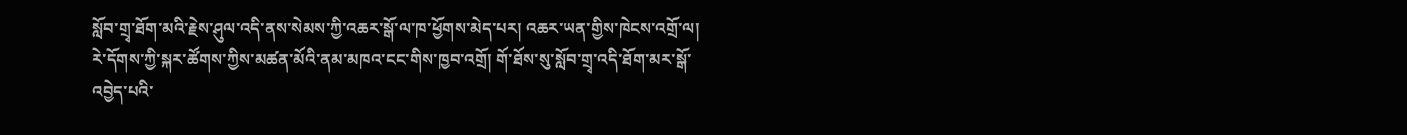སློབ་གྲྭ་ཐོག་མའི་རྗེས་ཤུལ་འདི་ནས་སེམས་ཀྱི་འཆར་སྒོ་ལ་ཁ་ཕྱོགས་མེད་པར། འཆར་ཡན་གྱིས་ཁེངས་འགྲོ་ལ། རེ་དོགས་ཀྱི་སྐར་ཚོགས་ཀྱིས་མཚན་མོའི་ནམ་མཁའ་ངང་གིས་ཁྱབ་འགྲོ། གོ་ཐོས་སུ་སློབ་གྲྭ་འདི་ཐོག་མར་སྒོ་འབྱེད་པའི་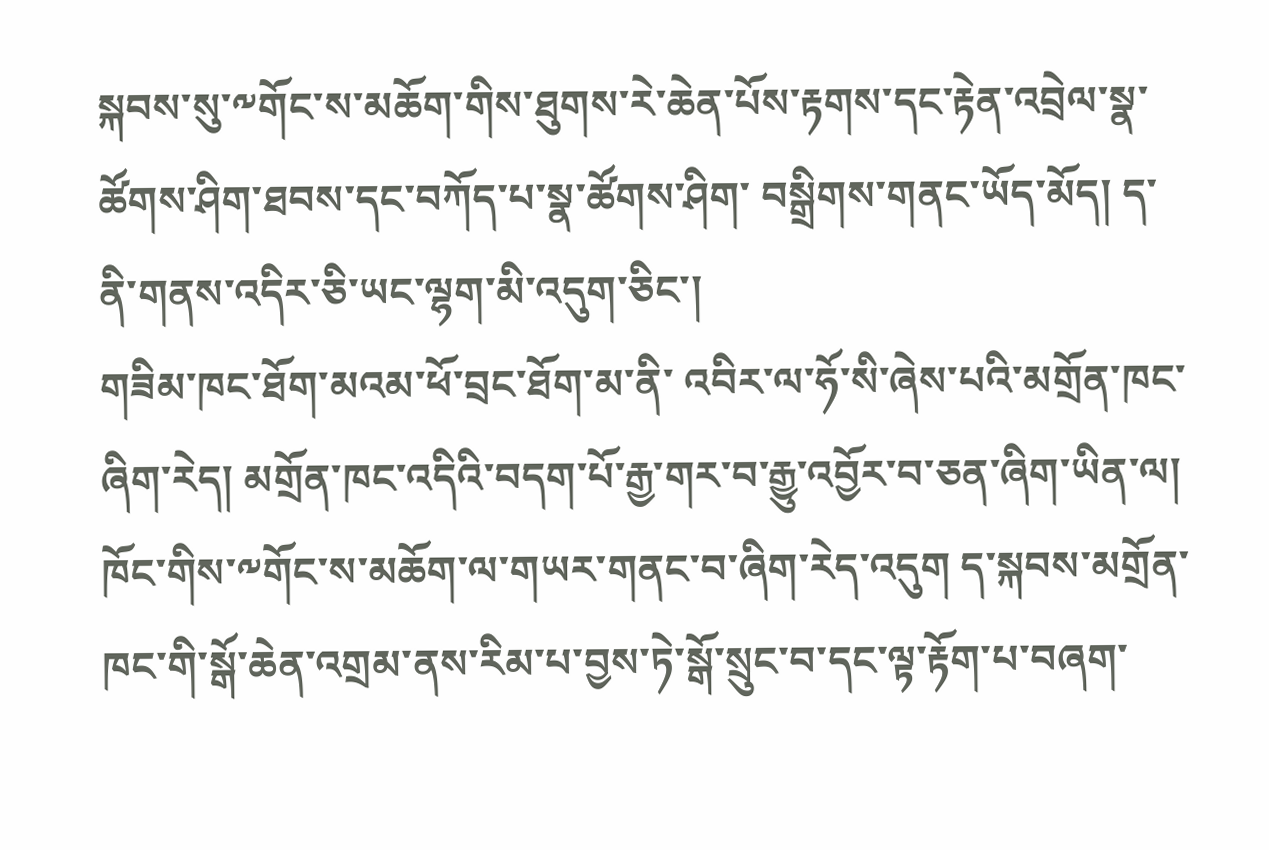སྐབས་སུ་༸གོང་ས་མཆོག་གིས་ཐུགས་རེ་ཆེན་པོས་རྟགས་དང་རྟེན་འབྲེལ་སྣ་ཚོགས་ཤིག་ཐབས་དང་བཀོད་པ་སྣ་ཚོགས་ཤིག་ བསྒྲིགས་གནང་ཡོད་མོད། ད་ནི་གནས་འདིར་ཅི་ཡང་ལྷག་མི་འདུག་ཅིང་།
གཟིམ་ཁང་ཐོག་མའམ་ཕོ་བྲང་ཐོག་མ་ནི་ འབིར་ལ་ཧོ་སི་ཞེས་པའི་མགྲོན་ཁང་ཞིག་རེད། མགྲོན་ཁང་འདིའི་བདག་པོ་རྒྱ་གར་བ་རྒྱུ་འབྱོར་བ་ཅན་ཞིག་ཡིན་ལ། ཁོང་གིས་༸གོང་ས་མཆོག་ལ་གཡར་གནང་བ་ཞིག་རེད་འདུག ད་སྐབས་མགྲོན་ཁང་གི་སྒོ་ཆེན་འགྲམ་ནས་རིམ་པ་བྱས་ཏེ་སྒོ་སྲུང་བ་དང་ལྟ་རྟོག་པ་བཞག་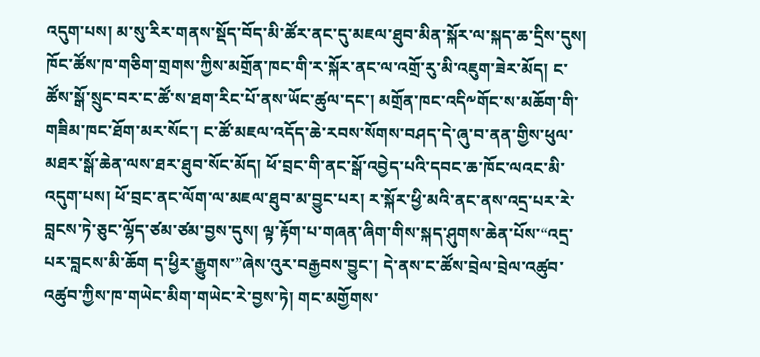འདུག་པས། མ་སུ་རིར་གནས་སྡོད་བོད་མི་ཚོར་ནང་དུ་མཇལ་ཐུབ་མིན་སྐོར་ལ་སྐད་ཆ་དྲིས་དུས། ཁོང་ཚོས་ཁ་གཅིག་གྲགས་ཀྱིས་མགྲོན་ཁང་གི་ར་སྐོར་ནང་ལ་འགྲོ་རུ་མི་འཇུག་ཟེར་མོད། ང་ཚོས་སྒོ་སྲུང་བར་ང་ཚོ་ས་ཐག་རིང་པོ་ནས་ཡོང་ཚུལ་དང་། མགྲོན་ཁང་འདི༸གོང་ས་མཆོག་གི་གཟིམ་ཁང་ཐོག་མར་སོང་། ང་ཚོ་མཇལ་འདོད་ཆེ་རབས་སོགས་བཤད་དེ་ཞུ་བ་ནན་གྱིས་ཕུལ་མཐར་སྒོ་ཆེན་ལས་ཐར་ཐུབ་སོང་མོད། ཕོ་བྲང་གི་ནང་སྒོ་འབྱེད་པའི་དབང་ཆ་ཁོང་ལའང་མི་འདུག་པས། ཕོ་བྲང་ནང་ལོག་ལ་མཇལ་ཐུབ་མ་བྱུང་པར། ར་སྐོར་ཕྱི་མའི་ནང་ནས་འདྲ་པར་རེ་བླངས་ཏེ་ཅུང་ལྷོད་ཙམ་ཙམ་བྱས་དུས། ལྟ་རྟོག་པ་གཞན་ཞིག་གིས་སྐད་ཤུགས་ཆེན་པོས་“འདྲ་པར་བླངས་མི་ཆོག ད་ཕྱིར་རྒྱུགས་”ཞེས་འུར་བརྒྱབས་བྱུང་། དེ་ནས་ང་ཚོས་བྲེལ་བྲེལ་འཚུབ་འཚུབ་ཀྱིས་ཁ་གཡེང་མིག་གཡེང་རེ་བྱས་ཏེ། གང་མགྱོགས་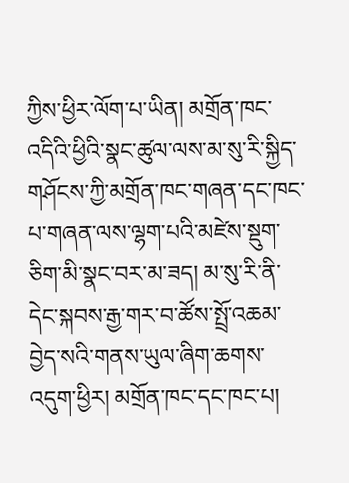ཀྱིས་ཕྱིར་ལོག་པ་ཡིན། མགྲོན་ཁང་འདིའི་ཕྱིའི་སྣང་ཚུལ་ལས་མ་སུ་རི་སྐྱིད་གཤོངས་ཀྱི་མགྲོན་ཁང་གཞན་དང་ཁང་པ་གཞན་ལས་ལྷག་པའི་མཛེས་སྡུག་ཅིག་མི་སྣང་བར་མ་ཟད། མ་སུ་རི་ནི་དེང་སྐབས་རྒྱ་གར་བ་ཚོས་སྤྲོ་འཆམ་བྱེད་སའི་གནས་ཡུལ་ཞིག་ཆགས་འདུག་ཕྱིར། མགྲོན་ཁང་དང་ཁང་པ།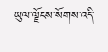ཡུལ་ལྗོངས་སོགས་འདི་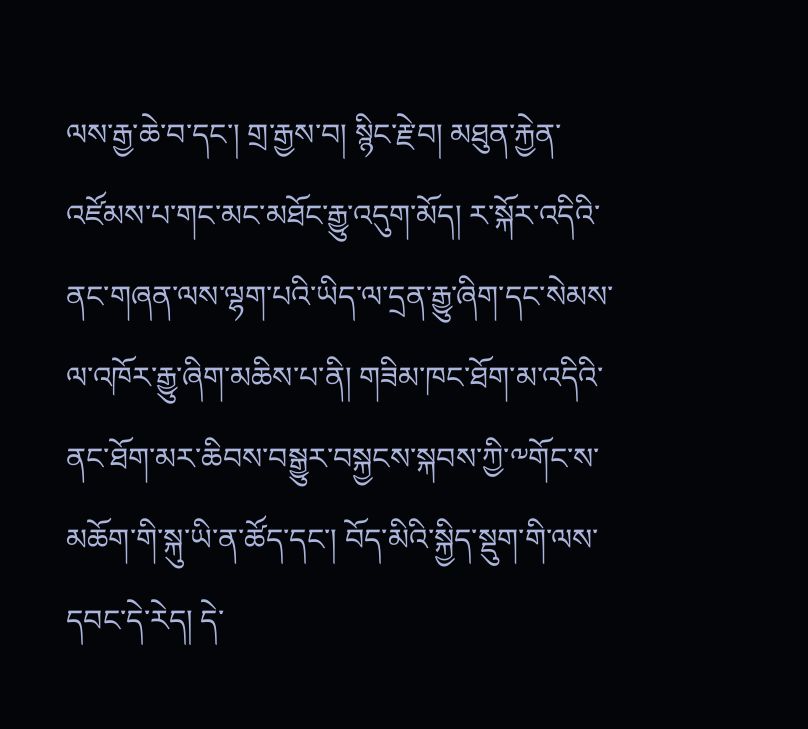ལས་རྒྱ་ཆེ་བ་དང་། གྲ་རྒྱས་བ། སྙིང་རྗེ་བ། མཐུན་རྐྱེན་འཛོམས་པ་གང་མང་མཐོང་རྒྱུ་འདུག་མོད། ར་སྐོར་འདིའི་ནང་གཞན་ལས་ལྷག་པའི་ཡིད་ལ་དྲན་རྒྱུ་ཞིག་དང་སེམས་ལ་འཁོར་རྒྱུ་ཞིག་མཆིས་པ་ནི། གཟིམ་ཁང་ཐོག་མ་འདིའི་ནང་ཐོག་མར་ཆིབས་བསྒྱུར་བསྐྱངས་སྐབས་ཀྱི་༸གོང་ས་མཆོག་གི་སྐུ་ཡི་ན་ཚོད་དང་། བོད་མིའི་སྐྱིད་སྡུག་གི་ལས་དབང་དེ་རེད། དེ་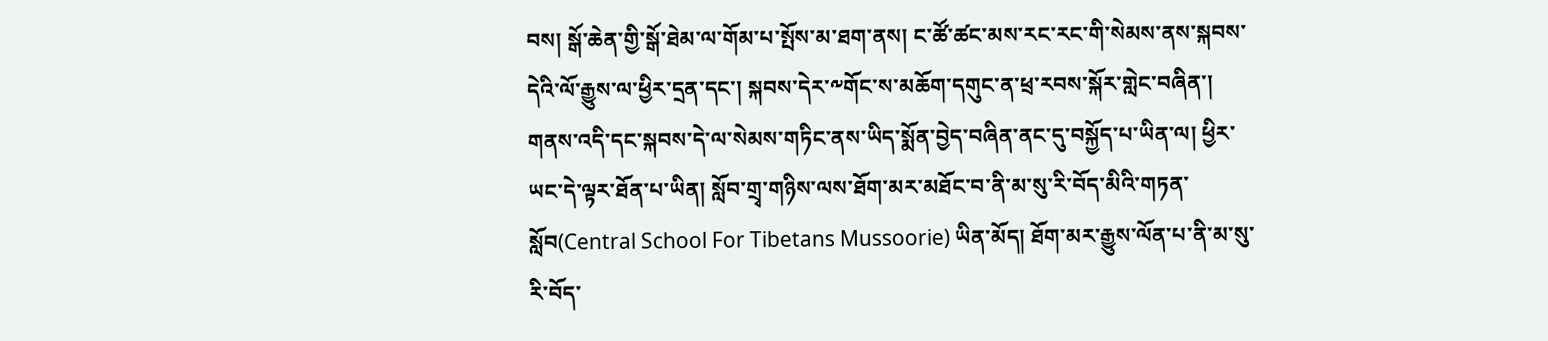བས། སྒོ་ཆེན་གྱི་སྒོ་ཐེམ་ལ་གོམ་པ་སྤོས་མ་ཐག་ནས། ང་ཚོ་ཚང་མས་རང་རང་གི་སེམས་ནས་སྐབས་དེའི་ལོ་རྒྱུས་ལ་ཕྱིར་དྲན་དང་། སྐབས་དེར་༸གོང་ས་མཆོག་དགུང་ན་ཕྲ་རབས་སྐོར་གླེང་བཞིན་། གནས་འདི་དང་སྐབས་དེ་ལ་སེམས་གཏིང་ནས་ཡིད་སྨོན་བྱེད་བཞིན་ནང་དུ་བསྐྱོད་པ་ཡིན་ལ། ཕྱིར་ཡང་དེ་ལྟར་ཐོན་པ་ཡིན། སློབ་གྲྭ་གཉིས་ལས་ཐོག་མར་མཐོང་བ་ནི་མ་སུ་རི་བོད་མིའི་གཏན་སློབ(Central School For Tibetans Mussoorie) ཡིན་མོད། ཐོག་མར་རྒྱུས་ལོན་པ་ནི་མ་སུ་རི་བོད་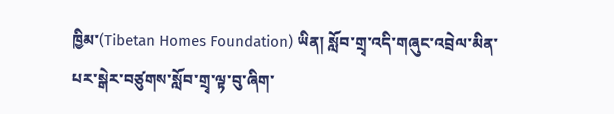ཁྱིམ་(Tibetan Homes Foundation) ཡིན། སློབ་གྲྭ་འདི་གཞུང་འབྲེལ་མིན་པར་སྒེར་བཙུགས་སློབ་གྲྭ་ལྟ་བུ་ཞིག་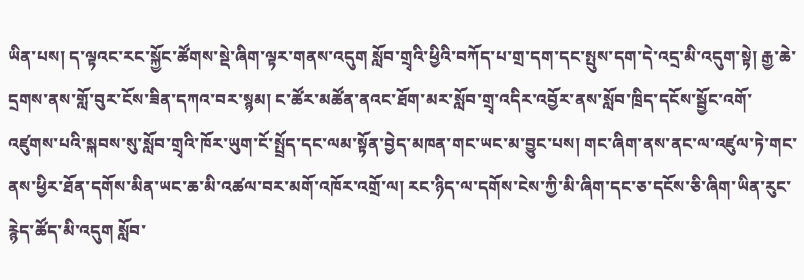ཡིན་པས། ད་ལྟའང་རང་སྐྱོང་ཚོགས་སྡེ་ཞིག་ལྟར་གནས་འདུག སློབ་གྲྭའི་ཕྱིའི་བཀོད་པ་གྲ་དག་དང་སྤུས་དག་དེ་འདྲ་མི་འདུག་སྟེ། རྒྱ་ཆེ་དྲགས་ནས་གློ་བུར་ངོས་ཟིན་དཀའ་བར་སྙམ། ང་ཚོར་མཚོན་ནའང་ཐོག་མར་སློབ་གྲྭ་འདིར་འབྱོར་ནས་སློབ་ཁྲིད་དངོས་སྦྱོང་འགོ་འཛུགས་པའི་སྐབས་སུ་སློབ་གྲྭའི་ཁོར་ཡུག་ངོ་སྤྲོད་དང་ལམ་སྟོན་བྱེད་མཁན་གང་ཡང་མ་བྱུང་པས། གང་ཞིག་ནས་ནང་ལ་འཛུལ་ཏེ་གང་ནས་ཕྱིར་ཐོན་དགོས་མིན་ཡང་ཆ་མི་འཚལ་བར་མགོ་འཁོར་འགྲོ་ལ། རང་ཉིད་ལ་དགོས་ངེས་ཀྱི་མི་ཞིག་དང་ཅ་དངོས་ཅི་ཞིག་ཡིན་རུང་རྙེད་ཚོད་མི་འདུག སློབ་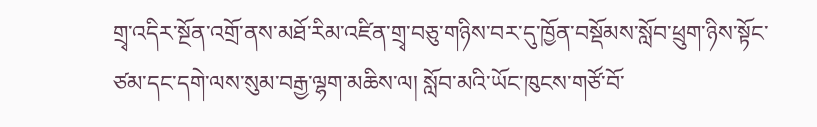གྲྭ་འདིར་སྔོན་འགྲོ་ནས་མཐོ་རིམ་འཛིན་གྲྭ་བཅུ་གཉིས་བར་དུ་ཁྱོན་བསྡོམས་སློབ་ཕྲུག་ཉིས་སྟོང་ཙམ་དང་དགེ་ལས་སུམ་བརྒྱ་ལྷག་མཆིས་ལ། སློབ་མའི་ཡོང་ཁུངས་གཙོ་བོ་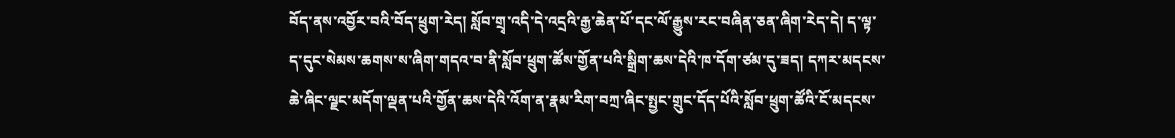བོད་ནས་འབྱོར་བའི་བོད་ཕྲུག་རེད། སློབ་གྲྭ་འདི་དེ་འདྲའི་རྒྱ་ཆེན་པོ་དང་ལོ་རྒྱུས་རང་བཞིན་ཅན་ཞིག་རེད་དེ། ད་ལྟ་ད་དུང་སེམས་ཆགས་ས་ཞིག་གདའ་བ་ནི་སློབ་ཕྲུག་ཚོས་གྱོན་པའི་སྒྲིག་ཆས་དེའི་ཁ་དོག་ཙམ་དུ་ཟད། དཀར་མདངས་ཆེ་ཞིང་ལྗང་མདོག་ལྡན་པའི་གྱོན་ཆས་དེའི་འོག་ན་རྣམ་རིག་བཀྲ་ཞིང་སྤྱང་གྲུང་དོད་པོའི་སློབ་ཕྲུག་ཚོའི་ངོ་མདངས་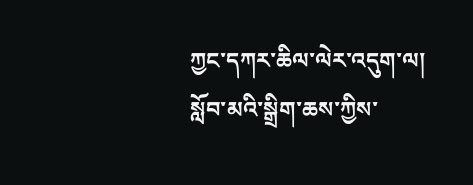ཀྱང་དཀར་ཆིལ་ལེར་འདུག་ལ། སློབ་མའི་སྒྲིག་ཆས་ཀྱིས་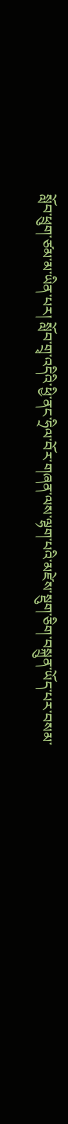སློབ་ཕྲུག་ཙམ་མ་ཡིན་པར། སློབ་གྲྭ་འདིའི་ཕྱི་ནང་ཧྲིལ་བོར་གཞན་ལས་ལྷག་པའི་མཛེས་སྡུག་ཅིག་བསྐྲུན་ཡོད་པར་བསམ་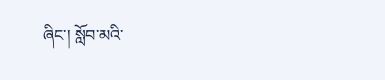ཞིང་། སློབ་མའི་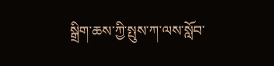སྒྲིག་ཆས་ཀྱི་སྤུས་ཀ་ལས་སློབ་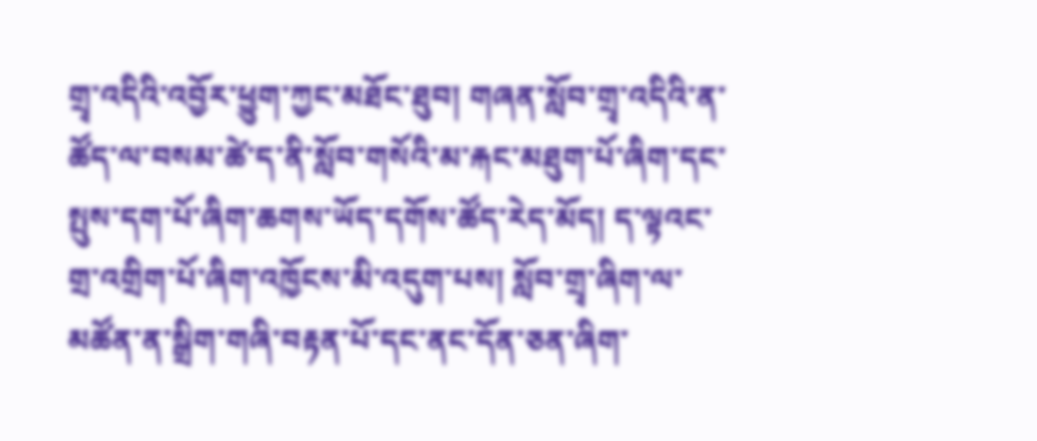གྲྭ་འདིའི་འབྱོར་ཕྱུག་ཀྱང་མཐོང་ཐུབ། གཞན་སློབ་གྲྭ་འདིའི་ན་ཚོད་ལ་བསམ་ཚེ་ད་ནི་སློབ་གསོའི་མ་རྐང་མཐུག་པོ་ཞིག་དང་སྤུས་དག་པོ་ཞིག་ཆགས་ཡོད་དགོས་ཚོད་རེད་མོད། ད་ལྟའང་གྲ་འགྲིག་པོ་ཞིག་འཁྱོངས་མི་འདུག་པས། སློབ་གྲྭ་ཞིག་ལ་མཚོན་ན་སྒྲིག་གཞི་བརྟན་པོ་དང་ནང་དོན་ཅན་ཞིག་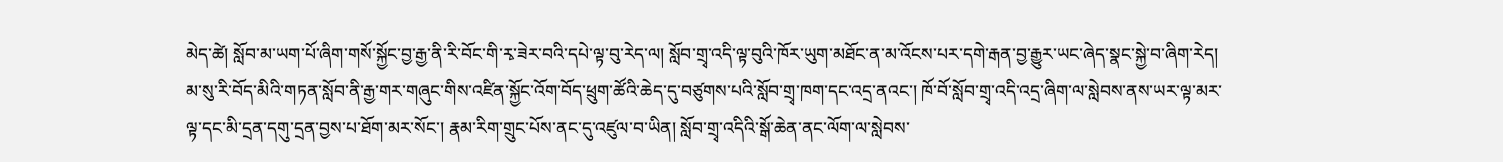མེད་ཚེ། སློབ་མ་ཡག་པོ་ཞིག་གསོ་སྐྱོང་བྱ་རྒྱ་ནི་རི་བོང་གི་རྭ་ཟེར་བའི་དཔེ་ལྟ་བུ་རེད་ལ། སློབ་གྲྭ་འདི་ལྟ་བུའི་ཁོར་ཡུག་མཐོང་ན་མ་འོངས་པར་དགེ་རྒན་བྱ་རྒྱུར་ཡང་ཞེད་སྣང་སྐྱེ་བ་ཞིག་རེད། མ་སུ་རི་བོད་མིའི་གཏན་སློབ་ནི་རྒྱ་གར་གཞུང་གིས་འཛིན་སྐྱོང་འོག་བོད་ཕྲུག་ཚོའི་ཆེད་དུ་བཙུགས་པའི་སློབ་གྲྭ་ཁག་དང་འདྲ་ནའང་། ཁོ་བོ་སློབ་གྲྭ་འདི་འདྲ་ཞིག་ལ་སླེབས་ནས་ཡར་ལྟ་མར་ལྟ་དང་མི་དྲན་དགུ་དྲན་བྱས་པ་ཐོག་མར་སོང་། རྣམ་རིག་གྲུང་པོས་ནང་དུ་འཛུལ་བ་ཡིན། སློབ་གྲྭ་འདིའི་སྒོ་ཆེན་ནང་ལོག་ལ་སླེབས་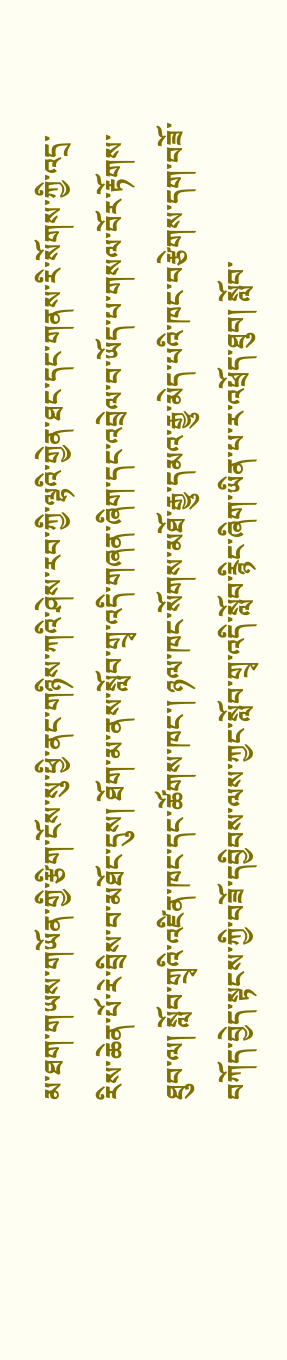མ་ཐག་གཡས་གཡོན་གྱི་རྩིག་ངོས་སུ་ཕྱི་ནང་གཉིས་ཀའི་ཤེས་རབ་ཀྱི་ལྷའི་གྱེན་ཐང་དང་གནས་རི་སོགས་ཀྱི་འདྲ་རིས་ཆེན་པོ་རེ་བྲིས་བ་མཐོང་དུས། ཐོག་མ་ནས་སློབ་གྲྭ་འདི་གཞན་ཞིག་དང་འབྲེལ་བ་ཡོད་པ་གསལ་བོར་རྟོགས་ཐུབ་ལ། སློབ་གྲྭའི་འཛིན་ཁང་དང་ཚོགས་ཁང་། ཉལ་ཁང་སོགས་མཐོ་རྒྱུ་དམའ་རྒྱུ་མེད་པའི་ཁང་བརྩེགས་དག་བཟོ་བཀོད་བྱེད་སྟངས་ཀྱི་བཟོ་དབྱིབས་ལས་ཀྱང་སློབ་གྲྭ་འདི་སློབ་རྙིང་ཞིག་ཡིན་པ་ར་འཕྲོད་ཐུབ། སློབ་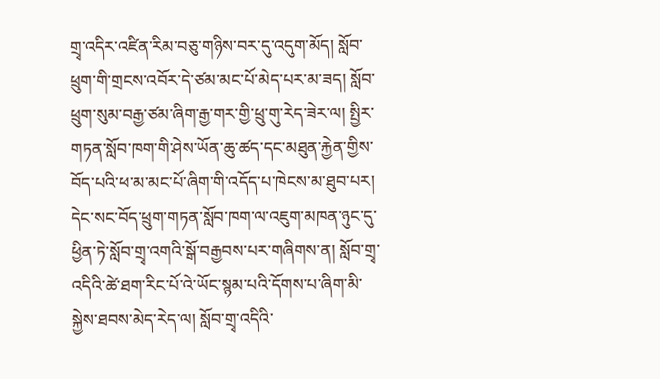གྲྭ་འདིར་འཛིན་རིམ་བཅུ་གཉིས་བར་དུ་འདུག་མོད། སློབ་ཕྲུག་གི་གྲངས་འབོར་དེ་ཙམ་མང་པོ་མེད་པར་མ་ཟད། སློབ་ཕྲུག་སུམ་བརྒྱ་ཙམ་ཞིག་རྒྱ་གར་གྱི་ཕྲུ་གུ་རེད་ཟེར་ལ། སྤྱིར་གཏན་སློབ་ཁག་གི་ཤེས་ཡོན་ཆུ་ཚད་དང་མཐུན་རྐྱེན་གྱིས་བོད་པའི་ཕ་མ་མང་པོ་ཞིག་གི་འདོད་པ་ཁེངས་མ་ཐུབ་པར། དེང་སང་བོད་ཕྲུག་གཏན་སློབ་ཁག་ལ་འཇུག་མཁན་ཉུང་དུ་ཕྱིན་ཏེ་སློབ་གྲྭ་འགའི་སྒོ་བརྒྱབས་པར་གཞིགས་ན། སློབ་གྲྭ་འདིའི་ཚེ་ཐག་རིང་པོ་འེ་ཡོང་སྙམ་པའི་དོགས་པ་ཞིག་མི་སྐྱེས་ཐབས་མེད་རེད་ལ། སློབ་གྲྭ་འདིའི་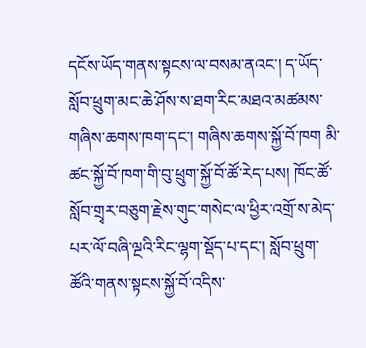དངོས་ཡོད་གནས་སྟངས་ལ་བསམ་ནའང་། ད་ཡོད་སློབ་ཕྲུག་མང་ཆེ་ཤོས་ས་ཐག་རིང་མཐའ་མཚམས་གཞིས་ཆགས་ཁག་དང་། གཞིས་ཆགས་སྐྱོ་བོ་ཁག མི་ཚང་སྐྱོ་བོ་ཁག་གི་བུ་ཕྲུག་སྐྱོ་བོ་ཚོ་རེད་པས། ཁོང་ཚོ་སློབ་གྲྭར་བཅུག་རྗེས་གུང་གསེང་ལ་ཕྱིར་འགྲོ་ས་མེད་པར་ལོ་བཞི་ལྔའི་རིང་ལྷག་སྡོད་པ་དང་། སློབ་ཕྲུག་ཚོའི་གནས་སྟངས་སྐྱོ་བོ་འདིས་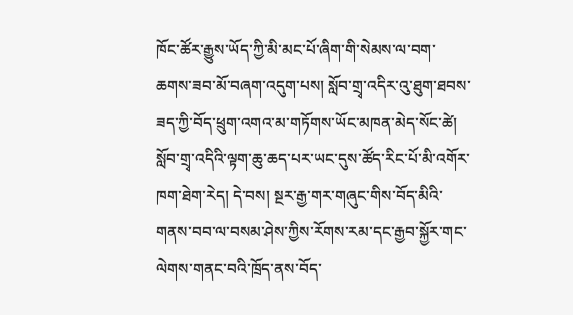ཁོང་ཚོར་རྒྱུས་ཡོད་ཀྱི་མི་མང་པོ་ཞིག་གི་སེམས་ལ་བག་ཆགས་ཟབ་མོ་བཞག་འདུག་པས། སློབ་གྲྭ་འདིར་འུ་ཐུག་ཐབས་ཟད་ཀྱི་བོད་ཕྲུག་འགའ་མ་གཏོགས་ཡོང་མཁན་མེད་སོང་ཚེ། སློབ་གྲྭ་འདིའི་ལྟག་ཆུ་ཆད་པར་ཡང་དུས་ཚོད་རིང་པོ་མི་འགོར་ཁག་ཐེག་རེད། དེ་བས། སྔར་རྒྱ་གར་གཞུང་གིས་བོད་མིའི་གནས་བབ་ལ་བསམ་ཤེས་ཀྱིས་རོགས་རམ་དང་རྒྱབ་སྐྱོར་གང་ལེགས་གནང་བའི་ཁྲོད་ནས་བོད་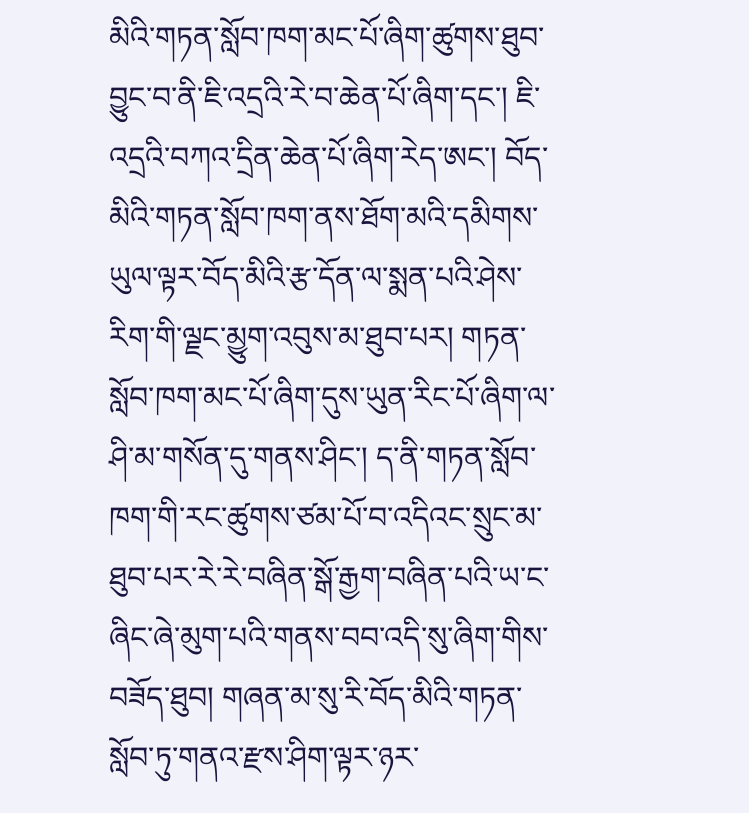མིའི་གཏན་སློབ་ཁག་མང་པོ་ཞིག་ཚུགས་ཐུབ་བྱུང་བ་ནི་ཇི་འདྲའི་རེ་བ་ཆེན་པོ་ཞིག་དང་། ཇི་འདྲའི་བཀའ་དྲིན་ཆེན་པོ་ཞིག་རེད་ཨང་། བོད་མིའི་གཏན་སློབ་ཁག་ནས་ཐོག་མའི་དམིགས་ཡུལ་ལྟར་བོད་མིའི་རྩ་དོན་ལ་སྨན་པའི་ཤེས་རིག་གི་ལྗང་མྱུག་འབུས་མ་ཐུབ་པར། གཏན་སློབ་ཁག་མང་པོ་ཞིག་དུས་ཡུན་རིང་པོ་ཞིག་ལ་ཤི་མ་གསོན་དུ་གནས་ཤིང་། ད་ནི་གཏན་སློབ་ཁག་གི་རང་ཚུགས་ཙམ་པོ་བ་འདིའང་སྲུང་མ་ཐུབ་པར་རེ་རེ་བཞིན་སྒོ་རྒྱག་བཞིན་པའི་ཡ་ང་ཞིང་ཞེ་མུག་པའི་གནས་བབ་འདི་སུ་ཞིག་གིས་བཟོད་ཐུབ། གཞན་མ་སུ་རི་བོད་མིའི་གཏན་སློབ་ཏུ་གནའ་རྫས་ཤིག་ལྟར་ཉར་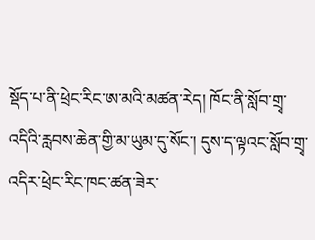སྡོད་པ་ནི་ཕྲེང་རིང་ཨ་མའི་མཚན་རེད། ཁོང་ནི་སློབ་གྲྭ་འདིའི་རླབས་ཆེན་གྱི་མ་ཡུམ་དུ་སོང་། དུས་ད་ལྟའང་སློབ་གྲྭ་འདིར་ཕྲེང་རིང་ཁང་ཚན་ཟེར་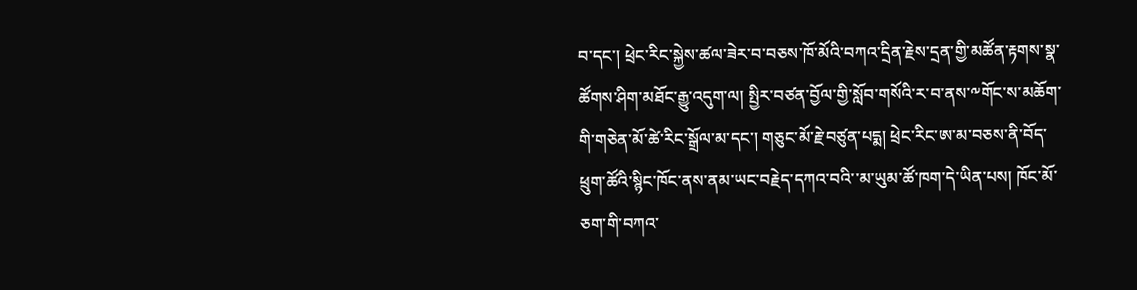བ་དང་། ཕྲེང་རིང་སྐྱེས་ཚལ་ཟེར་བ་བཅས་ཁོ་མོའི་བཀའ་དྲིན་རྗེས་དྲན་གྱི་མཚོན་རྟགས་སྣ་ཚོགས་ཤིག་མཐོང་རྒྱུ་འདུག་ལ། སྤྱིར་བཙན་བྱོལ་གྱི་སློབ་གསོའི་ར་བ་ནས་༸གོང་ས་མཆོག་གི་གཅེན་མོ་ཚེ་རིང་སྒྲོལ་མ་དང་། གཅུང་མོ་རྗེ་བཙུན་པདྨ། ཕྲེང་རིང་ཨ་མ་བཅས་ནི་བོད་ཕྲུག་ཚོའི་སྙིང་ཁོང་ནས་ནམ་ཡང་བརྗེད་དཀའ་བའི་་མ་ཡུམ་ཚོ་ཁག་དེ་ཡིན་པས། ཁོང་མོ་ཅག་གི་བཀའ་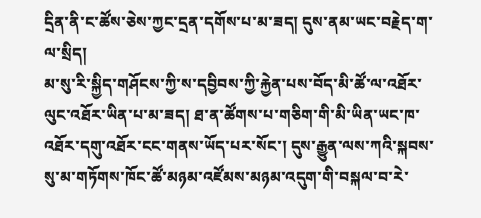དྲིན་ནི་ང་ཚོས་ཅེས་ཀྱང་དྲན་དགོས་པ་མ་ཟད། དུས་ནམ་ཡང་བརྗེད་ག་ལ་སྲིད།
མ་སུ་རི་སྐྱིད་གཤོངས་ཀྱི་ས་དབྱིབས་ཀྱི་རྐྱེན་པས་བོད་མི་ཚོ་ལ་འཐོར་ལུང་འཐོར་ཡིན་པ་མ་ཟད། ཐ་ན་ཚོགས་པ་གཅིག་གི་མི་ཡིན་ཡང་ཁ་འཐོར་དགུ་འཐོར་ངང་གནས་ཡོད་པར་སོང་། དུས་རྒྱུན་ལས་ཀའི་སྐབས་སུ་མ་གཏོགས་ཁོང་ཚོ་མཉམ་འཛོམས་མཉམ་འདུག་གི་བསྐལ་བ་རེ་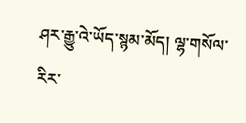ཤར་རྒྱུ་འེ་ཡོད་སྙམ་མོད། ལྷ་གསོལ་རིར་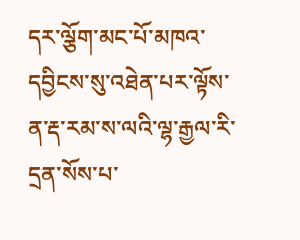དར་ལྕོག་མང་པོ་མཁའ་དབྱིངས་སུ་འཐེན་པར་ལྟོས་ན་རྡ་རམ་ས་ལའི་ལྷ་རྒྱལ་རི་དྲན་སོས་པ་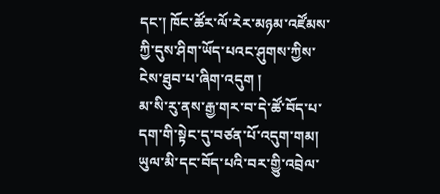དང་། ཁོང་ཚོར་ལོ་རེར་མཉམ་འཛོམས་ཀྱི་དུས་ཤིག་ཡོད་པའང་ཤུགས་ཀྱིས་ངེས་ཐུབ་པ་ཞིག་འདུག །
མ་སི་རུ་ནས་རྒྱ་གར་བ་དེ་ཚོ་བོད་པ་དག་གི་སྟེང་དུ་བཙན་པོ་འདུག་གམ། ཡུལ་མི་དང་བོད་པའི་བར་གྱིུ་འབྲེལ་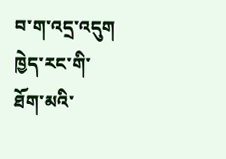བ་ག་འདྲ་འདུག
ཁྱེད་རང་གི་ཐོག་མའི་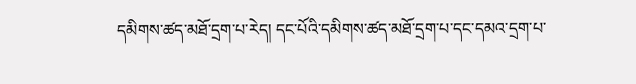དམིགས་ཚད་མཐོ་དྲག་པ་རེད། དང་པོའི་དམིགས་ཚད་མཐོ་དྲག་པ་དང་དམའ་དྲག་པ་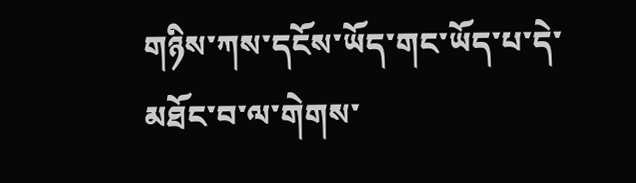གཉིས་ཀས་དངོས་ཡོད་གང་ཡོད་པ་དེ་མཐོང་བ་ལ་གེགས་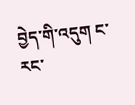བྱེད་གི་འདུག ང་རང་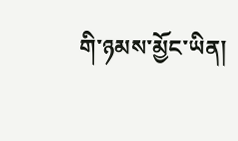གི་ཉམས་མྱོང་ཡིན།